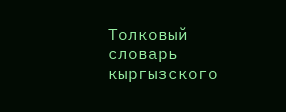Толковый словарь кыргызского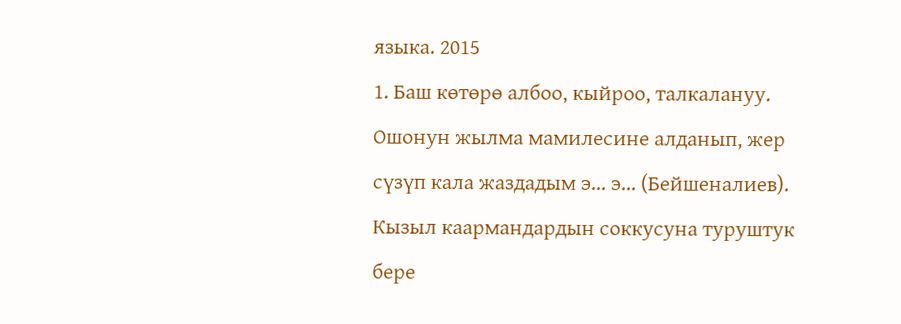языка. 2015
1. Баш көтөрө албоо, кыйроо, талкалануу. Ошонун жылма мамилесине алданып, жер сүзүп кала жаздадым э... э... (Бейшеналиев). Кызыл каармандардын соккусуна туруштук бере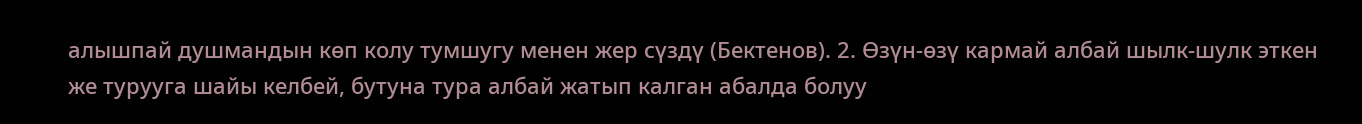алышпай душмандын көп колу тумшугу менен жер сүздү (Бектенов). 2. Өзүн-өзү кармай албай шылк-шулк эткен же турууга шайы келбей, бутуна тура албай жатып калган абалда болуу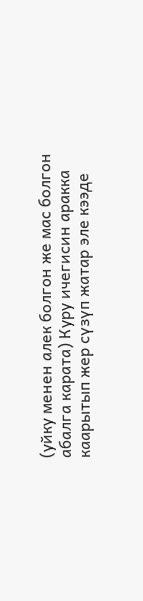(уйку менен алек болгон же мас болгон абалга карата) Куру ичегисин аракка каарытып жер сүзүп жатар эле кээде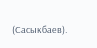(Сасыкбаев).